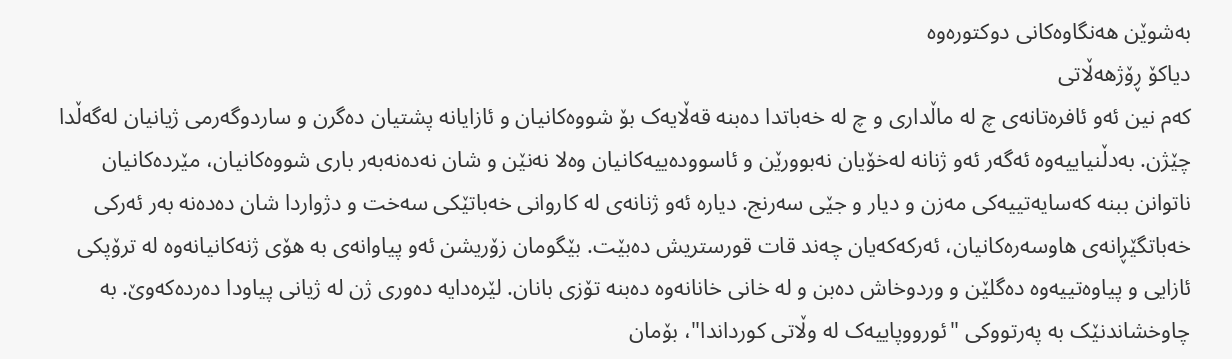بەشوێن هەنگاوەکانی دوکتورەوە
دیاکۆ ڕۆژهەڵاتی
کەم نین ئەو ئافرەتانەی چ لە ماڵداری و چ لە خەباتدا دەبنە قەڵایەک بۆ شووەکانیان و ئازایانە پشتیان دەگرن و ساردوگەرمی ژیانیان لەگەڵدا چێژن. بەدڵنیاییەوە ئەگەر ئەو ژنانە لەخۆیان نەبوورێن و ئاسوودەییەکانیان وەلا نەنێن و شان نەدەنەبەر باری شووەکانیان، مێردەکانیان ناتوانن ببنە کەسایەتییەکی مەزن و دیار و جێی سەرنج. دیارە ئەو ژنانەی لە کاروانی خەباتێکی سەخت و دژواردا شان دەدەنە بەر ئەرکی خەباتگێڕانەی هاوسەرەکانیان، ئەرکەکەیان چەند قات قورستریش دەبێت. بێگومان زۆریشن ئەو پیاوانەی بە هۆی ژنەکانیانەوە لە ترۆپکی ئازایی و پیاوەتییەوە دەگلێن و وردوخاش دەبن و لە خانی خانانەوە دەبنە تۆزی بانان. لێرەدایە دەوری ژن لە ژیانی پیاودا دەردەکەوێ. بە چاوخشاندنێک بە پەرتووکی "ئورووپاییەک لە وڵاتی کورداندا"، بۆمان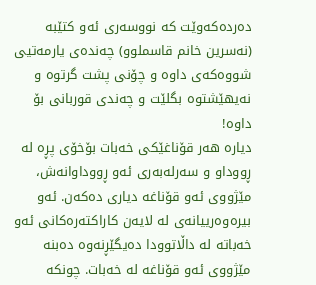دەردەکەوێت کە نووسەری ئەو کتێبە (نەسرین خانم قاسملوو) چەندەی یارمەتیی شووەکەی داوە و چۆنی پشت گرتوە و نەیهێشتوە بگلێت و چەندی قوربانی بۆ داوە!
دیارە هەر قۆناغێکی خەبات بۆخۆی پڕە لە ڕووداو و سەرلەبەری ئەو ڕووداوانەش، مێژووی ئەو قۆناغە دیاری دەکەن. ئەو بیرەوەرییانەی لە لایەن کاراکتەرەکانی ئەو خەباتە لە داڵاتوودا دەیگێڕنەوە دەبنە مێژووی ئەو قۆناغە لە خەبات. چونکە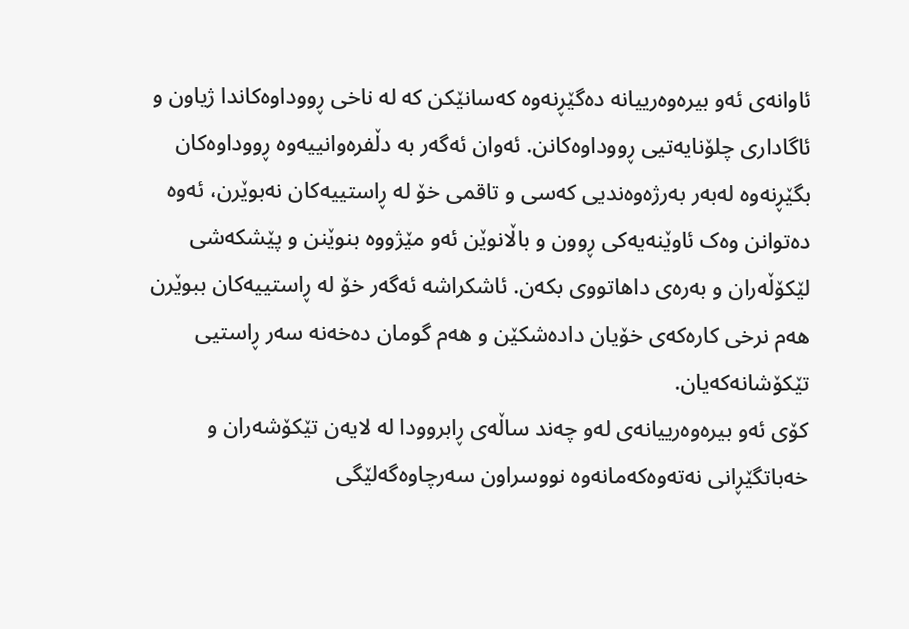ئاوانەی ئەو بیرەوەرییانە دەگێڕنەوە کەسانێکن کە لە ناخی ڕووداوەکاندا ژیاون و ئاگاداری چلۆنایەتیی ڕووداوەکانن. ئەوان ئەگەر بە دڵفرەوانییەوە ڕووداوەکان بگێڕنەوە لەبەر بەرژەوەندیی کەسی و تاقمی خۆ لە ڕاستییەکان نەبوێرن، ئەوە دەتوانن وەک ئاوێنەیەکی ڕوون و باڵانوێن ئەو مێژووە بنوێنن و پێشکەشی لێکۆڵەران و بەرەی داهاتووی بکەن. ئاشکراشە ئەگەر خۆ لە ڕاستییەکان ببوێرن هەم نرخی کارەکەی خۆیان دادەشکێن و هەم گومان دەخەنە سەر ڕاستیی تێکۆشانەکەیان.
کۆی ئەو بیرەوەرییانەی لەو چەند ساڵەی ڕابروودا لە لایەن تێکۆشەران و خەباتگێڕانی نەتەوەکەمانەوە نووسراون سەرچاوەگەلێگی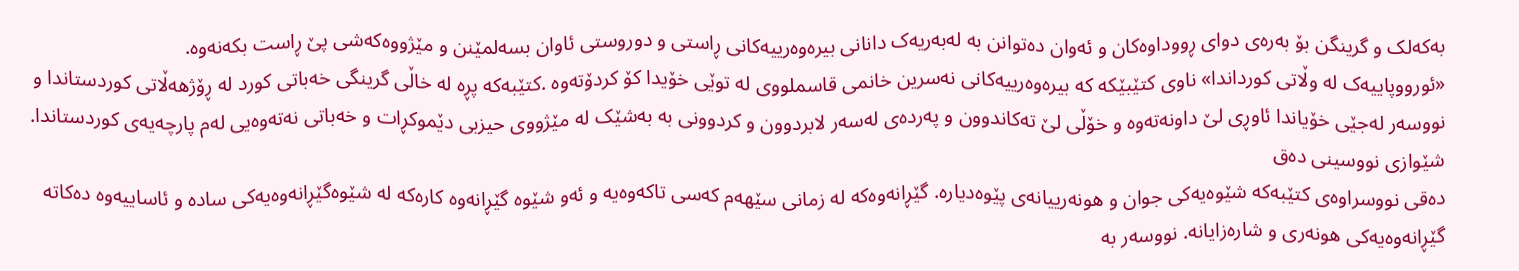بەکەلک و گرینگن بۆ بەرەی دوای ڕووداوەکان و ئەوان دەتوانن بە لەبەریەک دانانی بیرەوەرییەکانی ڕاستی و دوروستی ئاوان بسەلمێنن و مێژووەکەشی پێ ڕاست بکەنەوە.
«ئورووپاییەک لە وڵاتی کورداندا» ناوی کتێبێکە کە بیرەوەرییەکانی نەسرین خانمی قاسملووی لە توێی خۆیدا کۆ کردۆتەوە .کتێبەکە پڕە لە خاڵی گرینگی خەباتی کورد لە ڕۆژهەڵاتی کوردستاندا و نووسەر لەجێی خۆیاندا ئاوڕی لێ داونەتەوە و خۆڵی لێ تەکاندوون و پەردەی لەسەر لابردوون و کردوونی بە بەشێک لە مێژووی حیزبی دێموکڕات و خەباتی نەتەوەیی لەم پارچەیەی کوردستاندا.
شێوازی نووسینی دەق
دەقی نووسراوەی کتێبەکە شێوەیەکی جوان و هونەرییانەی پێوەدیارە. گێڕانەوەکە لە زمانی سێهەم کەسی تاکەوەیە و ئەو شێوە گێڕانەوە کارەکە لە شێوەگێڕانەوەیەکی سادە و ئاساییەوە دەکاتە گێڕانەوەیەکی هونەری و شارەزایانە. نووسەر بە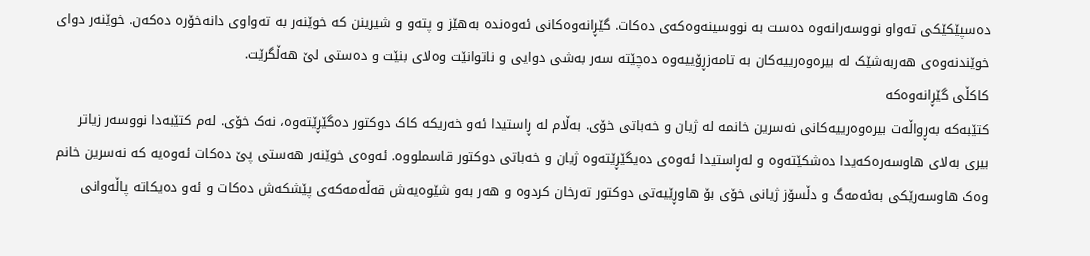دەسپێکێکی تەواو نووسەرانەوە دەست بە نووسینەوەکەی دەکات. گێڕانەوەکانی ئەوەندە بەهێز و پتەو و شیرینن کە خوێنەر بە تەواوی دانەخۆرە دەکەن. خوێنەر دوای خوێندنەوەی هەربەشێک لە بیرەوەرییەکان بە تامەزڕۆییەوە دەچێتە سەر بەشی دوایی و ناتوانێت وەلای بنێت و دەستی لێ هەڵگرێت.
کاکڵی گێڕانەوەکە
کتێبەکە بەڕواڵەت بیرەوەرییەکانی نەسرین خانمە لە ژیان و خەباتی خۆی. بەڵام لە ڕاستیدا ئەو خەریکە کاک دوکتور دەگێڕێتەوە، نەک خۆی. لەم کتێبەدا نووسەر زیاتر بیری بەلای هاوسەرەکەیدا دەشکێتەوە و لەڕاستیدا ئەوەی دەیگێڕێتەوە ژیان و خەباتی دوکتور قاسملووە. ئەوەی خوێنەر هەستی پێ دەکات ئەوەیە کە نەسرین خانم وەک هاوسەرێکی بەئەمەگ و دڵسۆز ژیانی خۆی بۆ هاوڕێیەتی دوکتور تەرخان کردوە و هەر بەو شێوەیەش قەڵەمەکەی پێشکەش دەکات و ئەو دەیکاتە پاڵەوانی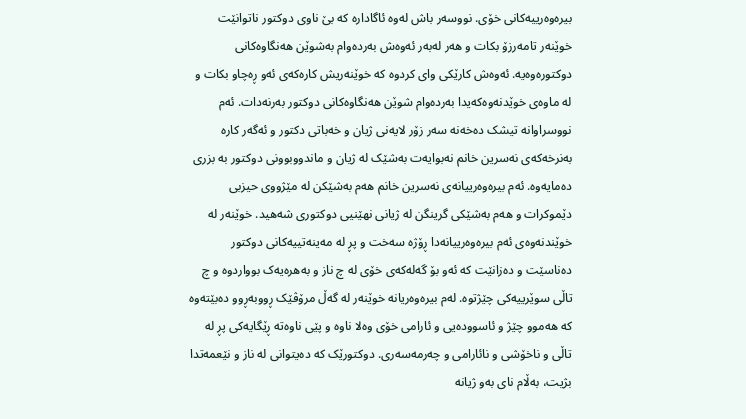بیرەوەرییەکانی خۆی. نووسەر باش لەوە ئاگادارە کە بێ ناوی دوکتور ناتوانێت خوێنەر تامەرزۆ بکات و هەر لەبەر ئەوەش بەردەوام بەشوێن هەنگاوەکانی دوکتورەوەیە. ئەوەش کارێکی وای کردوە کە خوێنەریش کارەکەی ئەو ڕەچاو بکات و لە ماوەی خوێدنەوەکەیدا بەردەوام شوێن هەنگاوەکانی دوکتور بەرنەدات. ئەم نووسراوانە تیشک دەخەنە سەر زۆر لایەنی ژیان و خەباتی دکتور و ئەگەر کارە بەنرخەکەی نەسرین خانم نەبوایەت بەشێک لە ژیان و ماندووبوونی دوکتور بە بزری دەمایەوە. ئەم بیرەوەرییانەی نەسرین خانم هەم بەشێکن لە مێژووی حیزبی دێموکرات و هەم بەشێکی گرینگن لە ژیانی نهێنیی دوکتوری شەهید. خوێنەر لە خوێندنەوەی ئەم بیرەوەرییانەدا ڕۆژە سەخت و پڕ لە مەینەتییەکانی دوکتور دەناسێت و دەزانێت کە ئەو بۆ گەلەکەی خۆی لە چ ناز و بەهرەیەک بوواردوە و چ تاڵی سوێرییەکی چێژتوە. لەم بیرەوەریانە خوێنەر لە گەڵ مرۆڤێک ڕووبەڕوو دەبێتەوە کە هەموو چێژ و ئاسوودەیی و ئارامی خۆی وەلا ناوە و پێی ناوەتە ڕێگایەکی پڕ لە تاڵی و ناخۆشی و نائارامی و چەرمەسەری. دوکتورێک کە دەیتوانی لە ناز و نێعمەتدا بژیت، بەڵام نای بەو ژیانە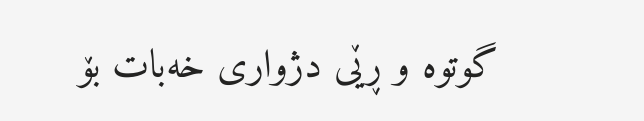گوتوە و ڕێی دژواری خەبات بۆ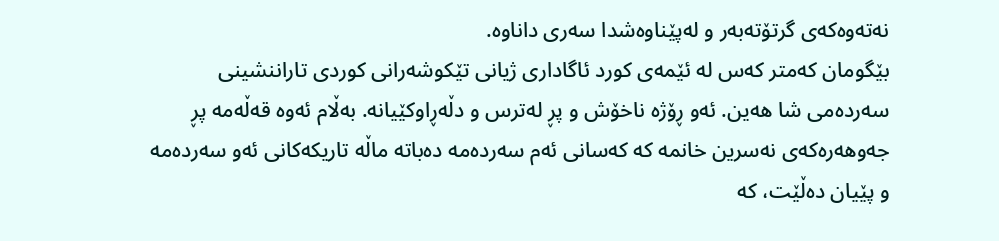نەتەوەکەی گرتۆتەبەر و لەپێناوەشدا سەری داناوە.
بێگومان کەمتر کەس لە ئێمەی کورد ئاگاداری ژیانی تێکوشەرانی کوردی تاراننشینی سەردەمی شا هەین. ئەو ڕۆژە ناخۆش و پڕ لەترس و دڵەڕاوکێیانە. بەڵام ئەوە قەڵەمە پڕ جەوهەرەکەی نەسرین خانمە کە کەسانی ئەم سەردەمە دەباتە ماڵە تاریکەکانی ئەو سەردەمە و پێیان دەڵێت، کە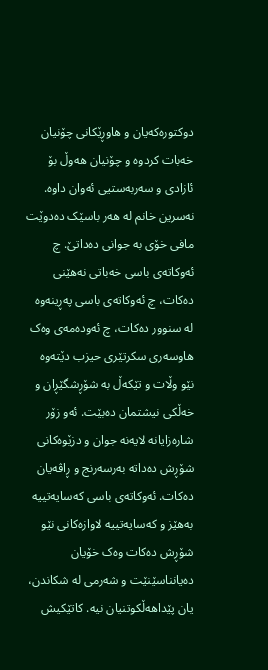دوکتورەکەیان و هاوڕێکانی چۆنیان خەبات کردوە و چۆنیان هەوڵ بۆ ئازادی و سەربەستیی ئەوان داوە.
نەسرین خانم لە هەر باسێک دەدوێت مافی خۆی بە جوانی دەداتێ. چ ئەوکاتەی باسی خەباتی نەهێنی دەکات، چ ئەوکاتەی باسی پەڕینەوە لە سنوور دەکات، چ ئەودەمەی وەک هاوسەری سکرتێری حیزب دێتەوە نێو وڵات و تێکەڵ بە شۆڕشگێڕان و خەڵکی نیشتمان دەبێت. ئەو زۆر شارەزایانە لایەنە جوان و دزێوەکانی شۆڕش دەداتە بەرسەرنج و ڕاڤەیان دەکات. ئەوکاتەی باسی کەسایەتییە بەهێز و کەسایەتییە لاوازەکانی نێو شۆڕش دەکات وەک خۆیان دەیانناسێنێت و شەرمی لە شکاندن، یان پێداهەڵکوتنیان نیە. کاتێکیش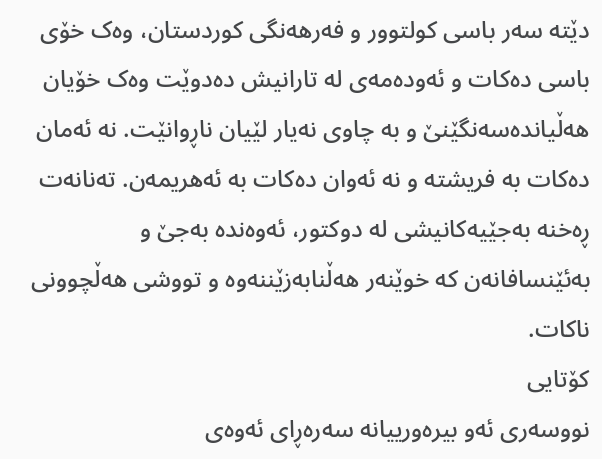دێتە سەر باسی کولتوور و فەرهەنگی کوردستان، وەک خۆی باسی دەکات و ئەودەمەی لە تارانیش دەدوێت وەک خۆیان هەڵیاندەسەنگێنێ و بە چاوی نەیار لێیان ناڕوانێت. نە ئەمان دەکات بە فریشتە و نە ئەوان دەکات بە ئەهریمەن. تەنانەت ڕەخنە بەجێیەکانیشی لە دوکتور، ئەوەندە بەجێ و بەئێنسافانەن کە خوێنەر هەڵنابەزێننەوە و تووشی هەڵچوونی ناکات.
کۆتایی
نووسەری ئەو بیرەورییانە سەرەڕای ئەوەی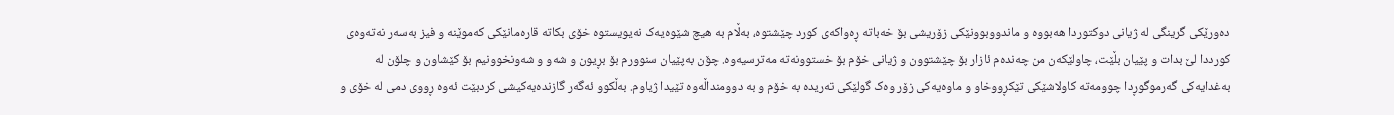دەورێکی گرینگی لە ژیانی دوکتوردا هەبووە و ماندووبوونێکی زۆریشی بۆ خەباتە ڕەواکەی کورد چێشتوە، بەڵام بە هیچ شێوەیەک نەیویستوە خۆی بکاتە قارەمانێکی کەموێنە و فیز بەسەر نەتەوەی کورددا لێ بدات و پێیان بڵێت، چاولێکەن من چەندەم ئازار بۆ چێشتوون و ژیانی خۆم بۆ خستوونەتە مەترسیەوە. چۆن بەپێیان سنوورم بۆ بڕیون و شەو و شەونخوونیم بۆ کێشاون و چلۆن لە بەغدایەکی گەرموگوڕدا چوومەتە کاولاشێکی تێکڕووخاو و ماوەیەکی زۆر وەک گولێکی تەریدە بە خۆم و بە دوومنداڵەوە تێیدا ژیاوم. بەڵکوو ئەگەر گازندەیەکیشی کردبێت ئەوە ڕووی دمی لە خۆی و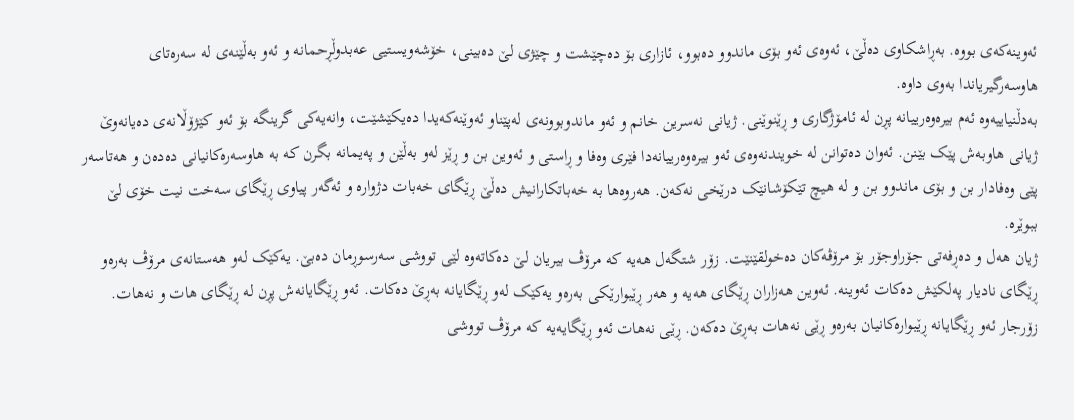ئەوینەکەی بووە. بەڕاشکاوی دەڵێ، ئەوەی ئەو بۆی ماندوو دەبوو، ئازاری بۆ دەچێشت و چێژی لێ دەبینی، خۆشەویستیی عەبدوڵڕحمانە و ئەو بەڵێنەی لە سەرەتای هاوسەرگیریاندا بەوی داوە.
بەدڵنیاییەوە ئەم بیرەوەرییانە پڕن لە ئامۆژگاری و ڕێنوێنی. ژیانی نەسرین خانم و ئەو ماندوبوونەی لەپێناو ئەوێنەکەیدا دەیکێشێت، وانەیەکی گرینگە بۆ ئەو کێژۆڵانەی دەیانەوێ ژیانی هاوبەش پێک بێنن. ئەوان دەتوانن لە خویندنەوەی ئەو بیرەوەرییانەدا فێری وەفا و ڕاستی و ئەوین بن و ڕێز لەو بەڵێن و پەیمانە بگرن کە بە هاوسەرەکانیانی دەدەن و هەتاسەر پێی وەفادار بن و بۆی ماندوو بن و لە هیچ تێکۆشانێک درێخی نەکەن. هەروەها بە خەباتکارانیش دەڵێ ڕێگای خەبات دژوارە و ئەگەر پیاوی ڕێگای سەخت نیت خۆی لێ ببوێرە.
ژیان هەل و دەڕفەتی جۆراوجۆر بۆ مرۆڤەکان دەخولقێنێت. زۆر شتگەل هەیە کە مرۆڤ بیریان لێ دەکاتەوە لێی تووشی سەرسوڕمان دەبێ. یەکێک لەو هەستانەی مرۆڤ بەرەو ڕێگای نادیار پەلکێش دەکات ئەوینە. ئەوین هەزاران ڕێگای هەیە و هەر ڕێبوارێکی بەرەو یەکێک لەو ڕێگایانە بەڕێ دەکات. ئەو ڕێگایانەش پڕن لە ڕێگای هات و نەهات. زۆرجار ئەو ڕێگایانە ڕێبوارەکانیان بەرەو ڕێی نەهات بەڕێ دەکەن. ڕێی نەهات ئەو ڕێگایەیە کە مرۆڤ تووشی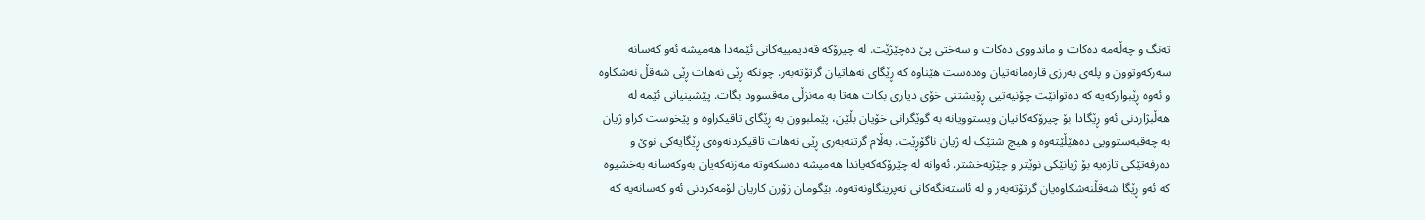تەنگ و چەڵەمە دەکات و ماندووی دەکات و سەختی پێ دەچێژێت. لە چیرۆکە قەدیمییەکانی ئێمەدا هەمیشە ئەو کەسانە سەرکەوتوون و پلەی بەرزی قارەمانەتیان وەدەست هێناوە کە ڕێگای نەهاتیان گرتۆتەبەر. چونکە ڕێی نەهات ڕێی شەقڵ نەشکاوە و ئەوە ڕێبوارکەیە کە دەتوانێت چۆنیەتیی ڕۆیشتنی خۆی دیاری بکات هەتا بە مەنزڵی مەقسوود بگات. پێشینیانی ئێمە لە هەڵبژاردنی ئەو ڕێگادا بۆ چیرۆکەکانیان ویستوویانە بە گوێگرانی خۆیان بڵێن، پێملبوون بە ڕێگای تاقیکراوە و پێخوست کراو ژیان بە چەقبەستوویی دەهێڵێتەوە و هیچ شتێک لە ژیان ناگۆڕێت. بەڵام گرتنەبەری ڕێی نەهات تاقیکردنەوەی ڕێگایەکی نوێ و دەرفەتێکی تازەیە بۆ ژیانێکی نوێتر و چێژبەخشتر. ئەوانە لە چێرۆکەکەیاندا هەمیشە دەسکەوتە مەزنەکەیان بەوکەسانە بەخشیوە کە ئەو ڕێگا شەقڵنەشکاوەیان گرتۆتەبەر و لە ئاستەنگەکانی نەپرینگاونەتەوە. بێگومان زۆرن کاریان لۆمەکردنی ئەو کەسانەیە کە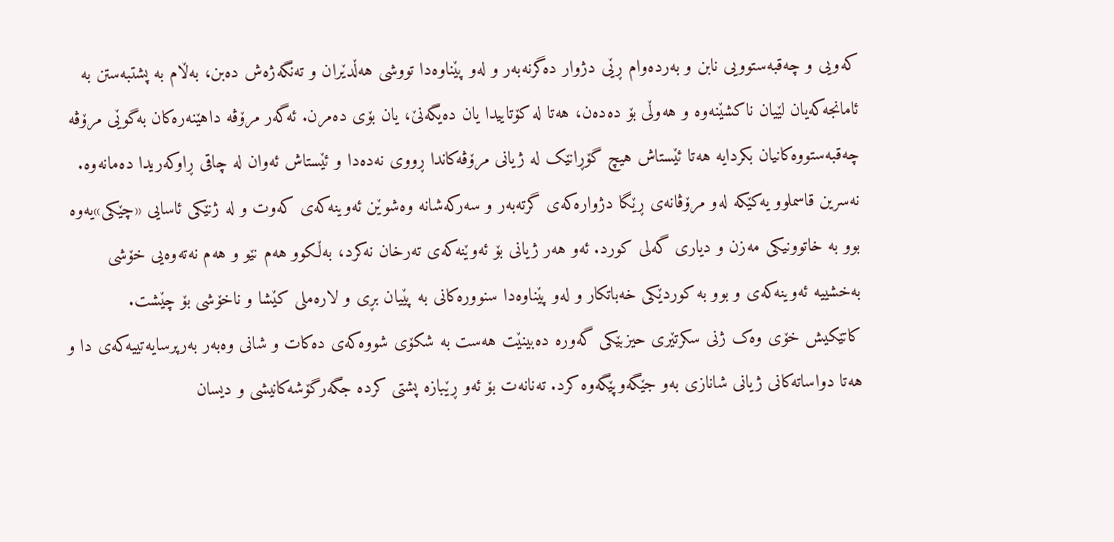کەویی و چەقبەستوویی نابن و بەردەوام ڕێی دژوار دەگرنەبەر و لەو پێناوەدا تووشی هەڵدێران و تەنگەژەش دەبن، بەڵام بە پشتبەستن بە ئامانجەکەیان لێیان ناکشێنەوە و هەوڵی بۆ دەدەن، هەتا لە کۆتاییدا یان دەیگەنێ، یان بۆی دەمرن. ئەگەر مرۆڤە داهێنەرەکان بەگوێی مرۆڤە چەقبەستووەکانیان بکردایە هەتا ئێستاش هیچ گۆڕانێک لە ژیانی مرۆڤەکاندا ڕووی نەدەدا و ئێستاش ئەوان لە چاقی ڕاوکەریدا دەمانەوە.
نەسرین قاسملوو یەکێکە لەو مرۆڤانەی ڕێگا دژوارەکەی گرتەبەر و سەرکەشانە وەشوێن ئەوینەکەی کەوت و لە ژنێکی ئاسایی «چێکی»یەوە بوو بە خاتوونیکی مەزن و دیاری گەلی کورد. ئەو هەر ژیانی بۆ ئەوێنەکەی تەرخان نەکرد، بەڵکوو هەم نێو و هەم نەتەوەیی خۆشی بەخشییە ئەوینەکەی و بوو بە کوردێکی خەباتکار و لەو پێناوەدا سنوورەکانی بە پێیان بڕی و لارەملی کێشا و ناخۆشی بۆ چێشت. کاتێکیش خۆی وەک ژنی سکرتێری حیزبێکی گەورە دەبینێت هەست بە شکۆی شووەکەی دەکات و شانی وەبەر بەرپرسایەتییەکەی دا و هەتا دواساتەکانی ژیانی شانازی بەو جێگەوپێگەوە کرد. تەنانەت بۆ ئەو ڕێبازە پشتی کردە جگەرگۆشەکانیشی و دیسان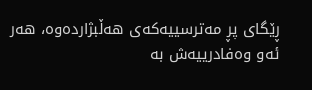ڕێگای پڕ مەترسییەکەی هەڵبژاردەوە، هەر ئەو وەفادرییەش بە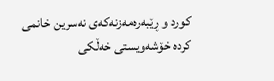کورد و ڕێبەرەمەزنەکەی نەسرین خانمی کردە خۆشەویستی خەڵکی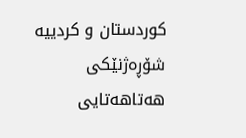کوردستان و کردییە شۆڕەژنێکی هەتاهەتایی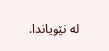لە نێویاندا.